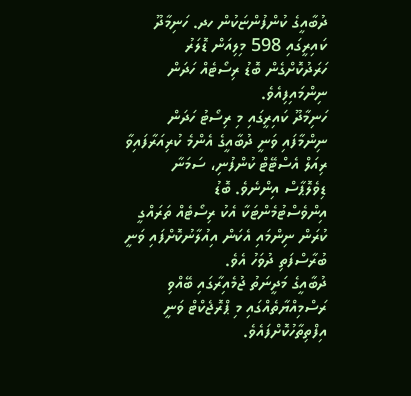ދުބާއީގެ ކުންފުންޏަކުން ހދ. ހަނިމާދޫ ކައިރީގައި 598 މިލިއަން ޑޮލަރު ހަރަދުކޮށްގެން ބޮޑު ރިސޯޓެއް ހަދަން ނިންމައިފިއެވެ.
ހަނިމާދޫ ކައިރީގައި މި ރިސޯޓު ހަދަން ނިންމާފައި ވަނީ ދުބާއީގެ އެންމެ ކުރިއަރާފައިވާ ރިއަލް އެސްޓޭޓް ކުންފުނި، ސަމަނާ ޑިވެލޮޕާސް އިންނެވެ. ބޮޑު އިންވެސްޓުމެންޓަކާ އެކު ރިސޯޓެއް ތަރައްގީ ކުރަން ނިންމައި އެކަން އިއުލާނުކޮށްފައި ވަނީ ބުރާސްފަތި ދުވަހު އެވެ.
ދުބާއީގެ މަދީނަތު ޖުމެއިރާގައި ބޭއްވި ރަސްމިއްޔާތެއްގައި މި ޕްރޮޖެކްޓް ވަނީ އިފްތިތާހުކޮށްފައެވެ.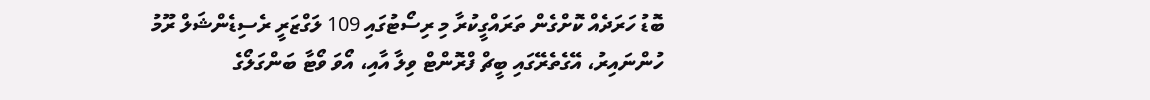ބޮޑު ހަރަދެއް ކޮށްގެން ތަރައްގީކުރާ މި ރިސޯޓުގައި 109 ލަގްޒަރީ ރެސިޑެންޝަލް ރޫމު ހުންނައިރު، އޭގެތެރޭގައި ބީޗް ފްރޮންޓް ވިލާ އާއި، އޯވަ ވޯޓާ ބަންގަލޯގެ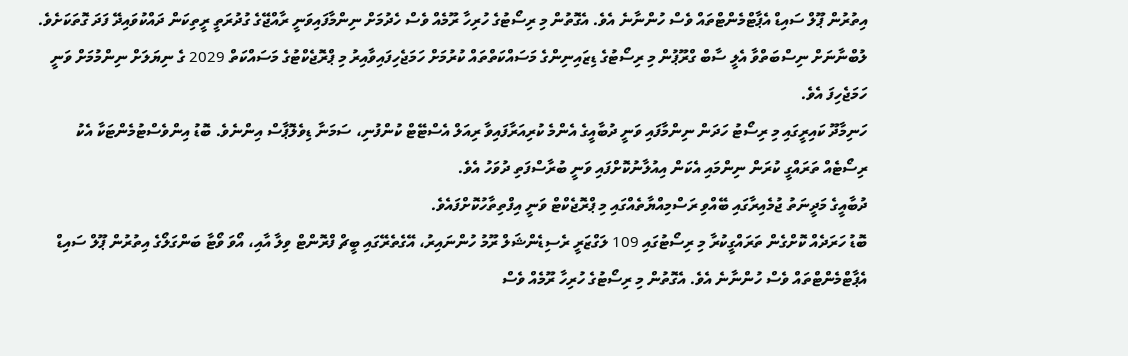އިތުރުން ޕޫލް ސައިޑް އެޕާޓްމެންޓްތައް ވެސް ހުންނާނެ އެވެ. އެގޮތުން މި ރިސޯޓުގެ ހުރިހާ ރޫމެއް ވެސް ހެދުމަށް ނިންމާފައިވަނީ ރާއްޖޭގެ ގުދުރަތީ ރީތިކަން ދައްކުވައިދޭ ފަދަ ގޮތަކަށެވެ.
ލުބްނާނަށް ނިސްބަތްވާ އެލީ ސާބް ގްރޫޕުން މި ރިސޯޓުގެ ޑިޒައިނިންގެ މަސައްކަތްތައް ކުރުމަށް ހަމަޖެހިފައިވާއިރު މި ޕްރޮޖެކްޓުގެ މަސައްކަތް 2029 ގެ ނިޔަލަށް ނިންމުމަށް ވަނީ ހަމަޖެހިފަ އެވެ.
ހަނިމާދޫ ކައިރީގައި މި ރިސޯޓު ހަދަން ނިންމާފައި ވަނީ ދުބާއީގެ އެންމެ ކުރިއަރާފައިވާ ރިއަލް އެސްޓޭޓް ކުންފުނި، ސަމަނާ ޑިވެލޮޕާސް އިންނެވެ. ބޮޑު އިންވެސްޓުމެންޓަކާ އެކު ރިސޯޓެއް ތަރައްގީ ކުރަން ނިންމައި އެކަން އިއުލާނުކޮށްފައި ވަނީ ބުރާސްފަތި ދުވަހު އެވެ.
ދުބާއީގެ މަދީނަތު ޖުމެއިރާގައި ބޭއްވި ރަސްމިއްޔާތެއްގައި މި ޕްރޮޖެކްޓް ވަނީ އިފްތިތާހުކޮށްފައެވެ.
ބޮޑު ހަރަދެއް ކޮށްގެން ތަރައްގީކުރާ މި ރިސޯޓުގައި 109 ލަގްޒަރީ ރެސިޑެންޝަލް ރޫމު ހުންނައިރު، އޭގެތެރޭގައި ބީޗް ފްރޮންޓް ވިލާ އާއި، އޯވަ ވޯޓާ ބަންގަލޯގެ އިތުރުން ޕޫލް ސައިޑް އެޕާޓްމެންޓްތައް ވެސް ހުންނާނެ އެވެ. އެގޮތުން މި ރިސޯޓުގެ ހުރިހާ ރޫމެއް ވެސް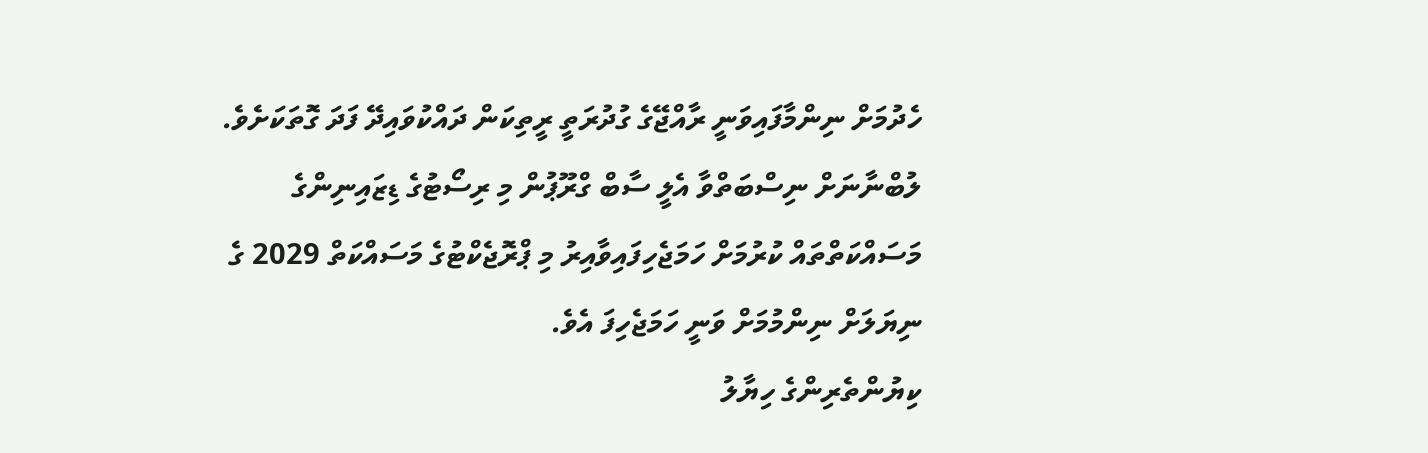ހެދުމަށް ނިންމާފައިވަނީ ރާއްޖޭގެ ގުދުރަތީ ރީތިކަން ދައްކުވައިދޭ ފަދަ ގޮތަކަށެވެ.
ލުބްނާނަށް ނިސްބަތްވާ އެލީ ސާބް ގްރޫޕުން މި ރިސޯޓުގެ ޑިޒައިނިންގެ މަސައްކަތްތައް ކުރުމަށް ހަމަޖެހިފައިވާއިރު މި ޕްރޮޖެކްޓުގެ މަސައްކަތް 2029 ގެ ނިޔަލަށް ނިންމުމަށް ވަނީ ހަމަޖެހިފަ އެވެ.
ކިޔުންތެރިންގެ ހިޔާލު